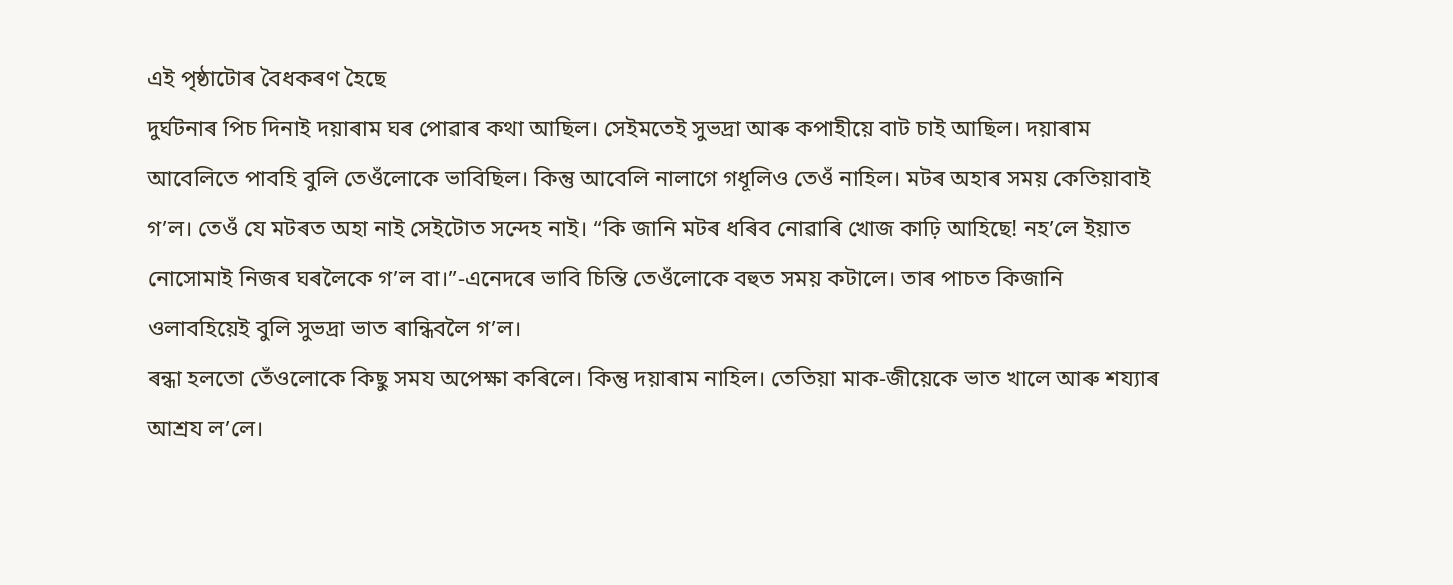এই পৃষ্ঠাটোৰ বৈধকৰণ হৈছে
দুৰ্ঘটনাৰ পিচ দিনাই দয়াৰাম ঘৰ পোৱাৰ কথা আছিল। সেইমতেই সুভদ্ৰা আৰু কপাহীয়ে বাট চাই আছিল। দয়াৰাম আবেলিতে পাবহি বুলি তেওঁলোকে ভাবিছিল। কিন্তু আবেলি নালাগে গধূলিও তেওঁ নাহিল। মটৰ অহাৰ সময় কেতিয়াবাই গ’ল। তেওঁ যে মটৰত অহা নাই সেইটোত সন্দেহ নাই। “কি জানি মটৰ ধৰিব নোৱাৰি খোজ কাঢ়ি আহিছে! নহ’লে ইয়াত নোসোমাই নিজৰ ঘৰলৈকে গ’ল বা।”-এনেদৰে ভাবি চিন্তি তেওঁলোকে বহুত সময় কটালে। তাৰ পাচত কিজানি ওলাবহিয়েই বুলি সুভদ্ৰা ভাত ৰান্ধিবলৈ গ’ল।
ৰন্ধা হলতো তেঁওলোকে কিছু সময অপেক্ষা কৰিলে। কিন্তু দয়াৰাম নাহিল। তেতিয়া মাক-জীয়েকে ভাত খালে আৰু শয্যাৰ আশ্ৰয ল’লে।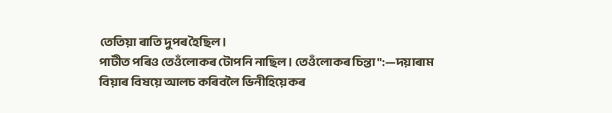তেতিয়া ৰাতি দুপৰ হৈছিল।
পাটীত পৰিও তেওঁলোকৰ টোপনি নাছিল। তেওঁলোকৰ চিন্তা":—দয়াৰাম বিয়াৰ বিষয়ে আলচ কৰিবলৈ ভিনীহিয়েকৰ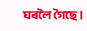ঘৰলৈ গৈছে।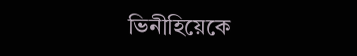ভিনীহিয়েকে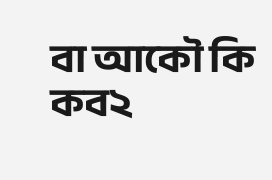বা আকৌ কি কব২